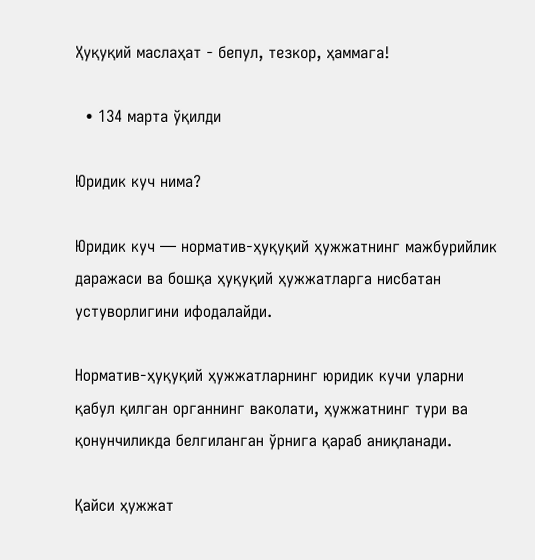Ҳуқуқий маслаҳат - бепул, тезкор, ҳаммага!

  • 134 марта ўқилди

Юридик куч нима?

Юридик куч — норматив-ҳуқуқий ҳужжатнинг мажбурийлик даражаси ва бошқа ҳуқуқий ҳужжатларга нисбатан устуворлигини ифодалайди.

Норматив-ҳуқуқий ҳужжатларнинг юридик кучи уларни қабул қилган органнинг ваколати, ҳужжатнинг тури ва қонунчиликда белгиланган ўрнига қараб аниқланади.

Қайси ҳужжат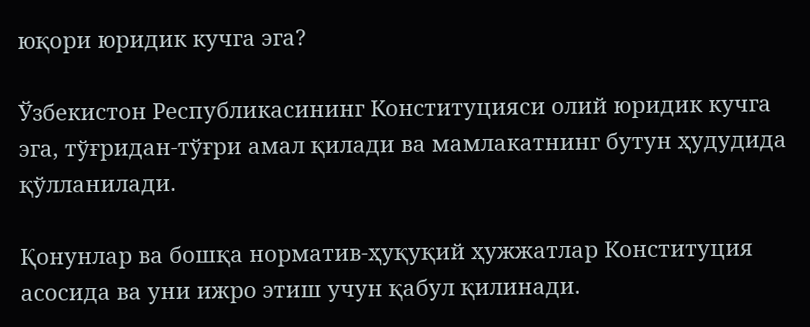юқори юридик кучга эга?

Ўзбекистон Республикасининг Конституцияси олий юридик кучга эга, тўғридан-тўғри амал қилади ва мамлакатнинг бутун ҳудудида қўлланилади.

Қонунлар ва бошқа норматив-ҳуқуқий ҳужжатлар Конституция асосида ва уни ижро этиш учун қабул қилинади.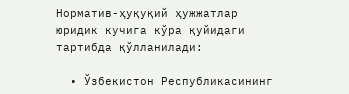Норматив-ҳуқуқий ҳужжатлар юридик кучига кўра қуйидаги тартибда қўлланилади:

  • Ўзбекистон Республикасининг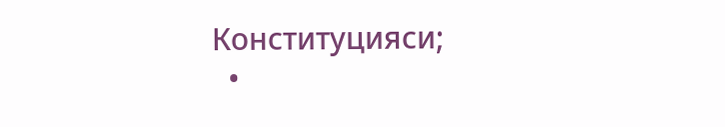Конституцияси;
  •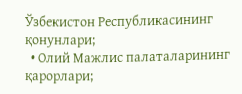Ўзбекистон Республикасининг қонунлари;
  • Олий Мажлис палаталарининг қарорлари;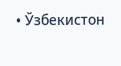• Ўзбекистон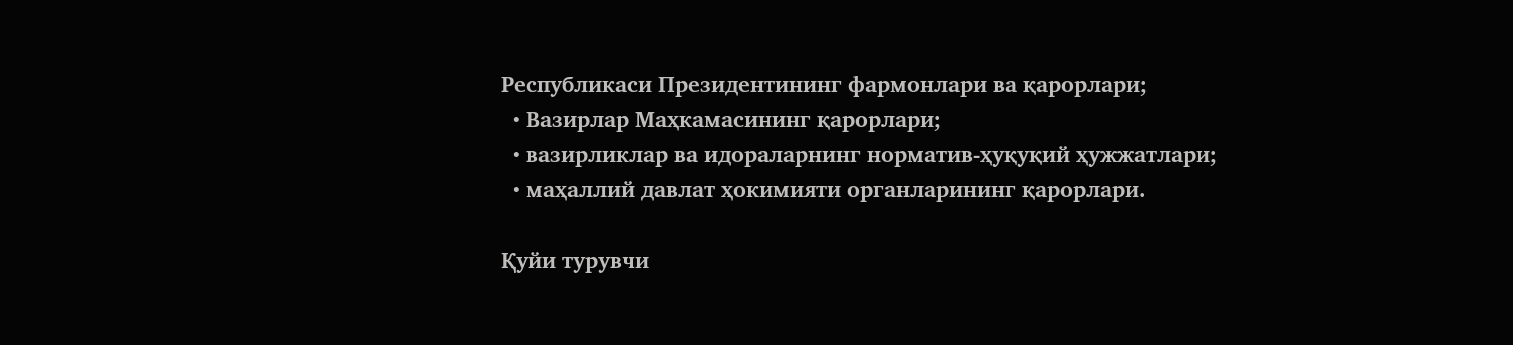Республикаси Президентининг фармонлари ва қарорлари;
  • Вазирлар Маҳкамасининг қарорлари;
  • вазирликлар ва идораларнинг норматив-ҳуқуқий ҳужжатлари;
  • маҳаллий давлат ҳокимияти органларининг қарорлари.

Қуйи турувчи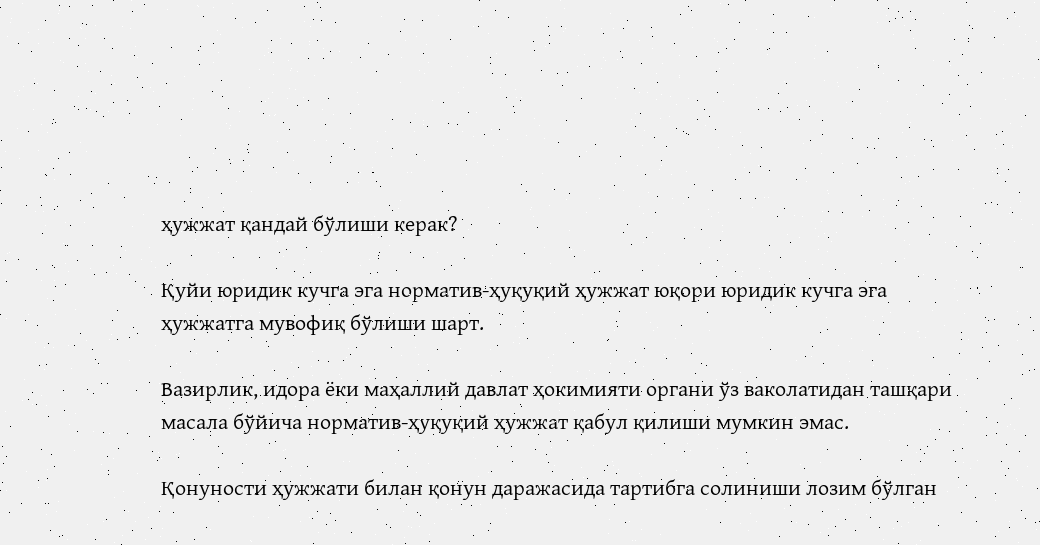ҳужжат қандай бўлиши керак?

Қуйи юридик кучга эга норматив-ҳуқуқий ҳужжат юқори юридик кучга эга ҳужжатга мувофиқ бўлиши шарт.

Вазирлик, идора ёки маҳаллий давлат ҳокимияти органи ўз ваколатидан ташқари масала бўйича норматив-ҳуқуқий ҳужжат қабул қилиши мумкин эмас.

Қонуности ҳужжати билан қонун даражасида тартибга солиниши лозим бўлган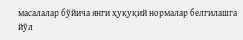масалалар бўйича янги ҳуқуқий нормалар белгилашга йўл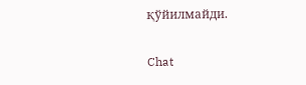қўйилмайди.

Chat